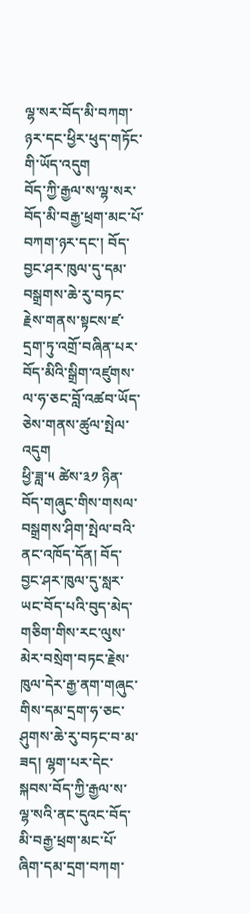ལྷ་སར་བོད་མི་བཀག་ཉར་དང་ཕྱིར་ཕུད་གཏོང་གི་ཡོད་འདུག
བོད་ཀྱི་རྒྱལ་ས་ལྷ་སར་བོད་མི་བརྒྱ་ཕྲག་མང་པོ་བཀག་ཉར་དང་། བོད་བྱང་ཤར་ཁུལ་དུ་དམ་བསྒྲགས་ཆེ་རུ་བཏང་རྗེས་གནས་སྟངས་ཛ་དྲག་ཏུ་འགྲོ་བཞིན་པར་བོད་མིའི་སྒྲིག་འཛུགས་ལ་ཧ་ཅང་བློ་འཚབ་ཡོད་ཅེས་གནས་ཚུལ་སྤེལ་འདུག
ཕྱི་ཟླ་༥ ཚེས་༣༡ ཉིན་བོད་གཞུང་གིས་གསལ་བསྒྲགས་ཤིག་སྤེལ་བའི་ནང་འཁོད་དོན། བོད་བྱང་ཤར་ཁུལ་དུ་སླར་ཡང་བོད་པའི་བུད་མེད་གཅིག་གིས་རང་ལུས་མེར་བསྲེག་བཏང་རྗེས་ཁུལ་དེར་རྒྱ་ནག་གཞུང་གིས་དམ་དྲག་ཧ་ཅང་ཤུགས་ཆེ་རུ་བཏང་བ་མ་ཟད། ལྷག་པར་དེང་སྐབས་བོད་ཀྱི་རྒྱལ་ས་ལྷ་སའི་ནང་དུའང་བོད་མི་བརྒྱ་ཕྲག་མང་པོ་ཞིག་དམ་དྲག་བཀག་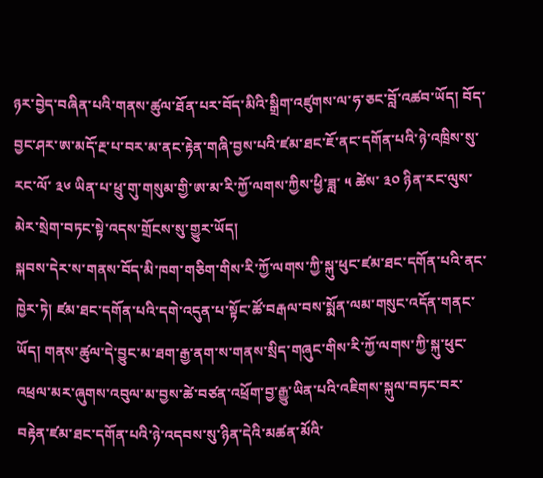ཉར་བྱེད་བཞིན་པའི་གནས་ཚུལ་ཐོན་པར་བོད་མིའི་སྒྲིག་འཛུགས་ལ་ཧ་ཅང་བློ་འཚབ་ཡོད། བོད་བྱང་ཤར་ཨ་མདོ་རྔ་པ་བར་མ་ནང་རྟེན་གཞི་བྱས་པའི་ཛམ་ཐང་ཇོ་ནང་དགོན་པའི་ཉེ་འཁྲིས་སུ་རང་ལོ་ ༣༦ ཡིན་པ་ཕྲུ་གུ་གསུམ་གྱི་ཨ་མ་རི་ཀྱོ་ལགས་ཀྱིས་ཕྱི་ཟླ་ ༥ ཚེས་ ༣༠ ཉིན་རང་ལུས་མེར་སྲེག་བཏང་སྟེ་འདས་གྲོངས་སུ་གྱུར་ཡོད།
སྐབས་དེར་ས་གནས་བོད་མི་ཁག་གཅིག་གིས་རི་ཀྱོ་ལགས་ཀྱི་སྐུ་ཕུང་ཛམ་ཐང་དགོན་པའི་ནང་ཁྱེར་ཏེ། ཛམ་ཐང་དགོན་པའི་དགེ་འདུན་པ་སྟོང་ཚོ་བརྒལ་བས་སྨོན་ལམ་གསུང་འདོན་གནང་ཡོད། གནས་ཚུལ་དེ་བྱུང་མ་ཐག་རྒྱ་ནག་ས་གནས་སྲིད་གཞུང་གིས་རི་ཀྱོ་ལགས་ཀྱི་སྐུ་ཕུང་འཕྲལ་མར་ཞུགས་འབུལ་མ་བྱས་ཚེ་བཙན་འཕྲོག་བྱ་རྒྱུ་ཡིན་པའི་འཇིགས་སྐུལ་བཏང་བར་བརྟེན་ཛམ་ཐང་དགོན་པའི་ཉེ་འདབས་སུ་ཉིན་དེའི་མཚན་མོའི་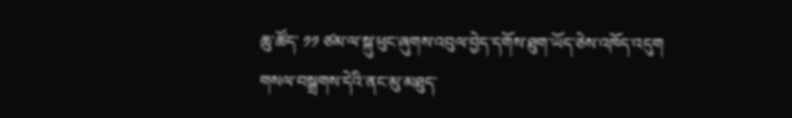ཆུ་ཚོད་ ༡༡ ཙམ་ལ་སྐུ་ཕུང་ཞུགས་འབུལ་བྱེད་དགོས་ཐུག་ཡོད་ཅེས་འཁོད་འདུག
གསལ་བསྒྲགས་དེའི་ནང་མུ་མཐུད་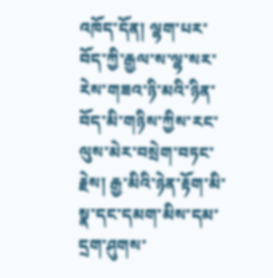འཁོད་དོན། ལྷག་པར་བོད་ཀྱི་རྒྱལ་ས་ལྷ་སར་རེས་གཟའ་ཉི་མའི་ཉིན་བོད་མི་གཉིས་ཀྱིས་རང་ལུས་མེར་བསྲེག་བཏང་རྗེས། རྒྱ་མིའི་ཉེན་རྟོག་མི་སྣ་དང་དམག་མིས་དམ་དྲག་ཤུགས་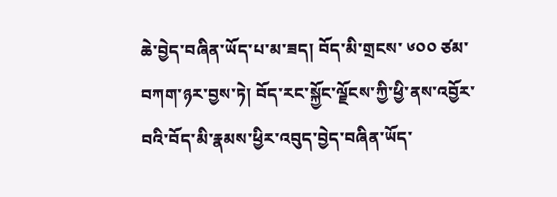ཆེ་བྱེད་བཞིན་ཡོད་པ་མ་ཟད། བོད་མི་གྲངས་ ༦༠༠ ཙམ་བཀག་ཉར་བྱས་ཏེ། བོད་རང་སྐྱོང་ལྗོངས་ཀྱི་ཕྱི་ནས་འབྱོར་བའི་བོད་མི་རྣམས་ཕྱིར་འབུད་བྱེད་བཞིན་ཡོད་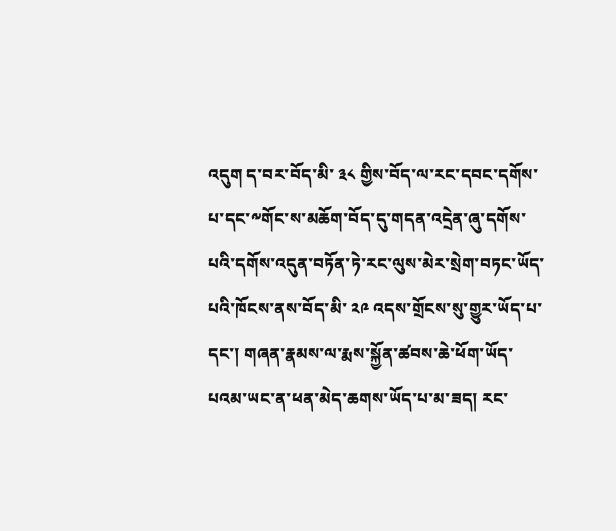འདུག ད་བར་བོད་མི་ ༣༨ གྱིས་བོད་ལ་རང་དབང་དགོས་པ་དང་༸གོང་ས་མཆོག་བོད་དུ་གདན་འདྲེན་ཞུ་དགོས་པའི་དགོས་འདུན་བཏོན་ཏེ་རང་ལུས་མེར་སྲེག་བཏང་ཡོད་པའི་ཁོངས་ནས་བོད་མི་ ༢༩ འདས་གྲོངས་སུ་གྱུར་ཡོད་པ་དང་། གཞན་རྣམས་ལ་རྨས་སྐྱོན་ཚབས་ཆེ་ཕོག་ཡོད་པའམ་ཡང་ན་ཕན་མེད་ཆགས་ཡོད་པ་མ་ཟད། རང་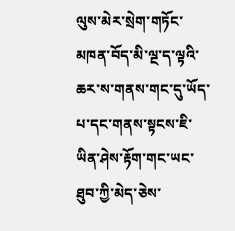ལུས་མེར་སྲེག་གཏོང་མཁན་བོད་མི་ལྔ་ད་ལྟའི་ཆར་ས་གནས་གང་དུ་ཡོད་པ་དང་གནས་སྟངས་ཇི་ཡིན་ཤེས་རྟོག་གང་ཡང་ཐུབ་ཀྱི་མེད་ཅེས་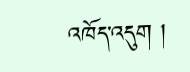འཁོད་འདུག །